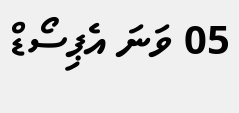05 ވަނަ އެޕިސޯޑް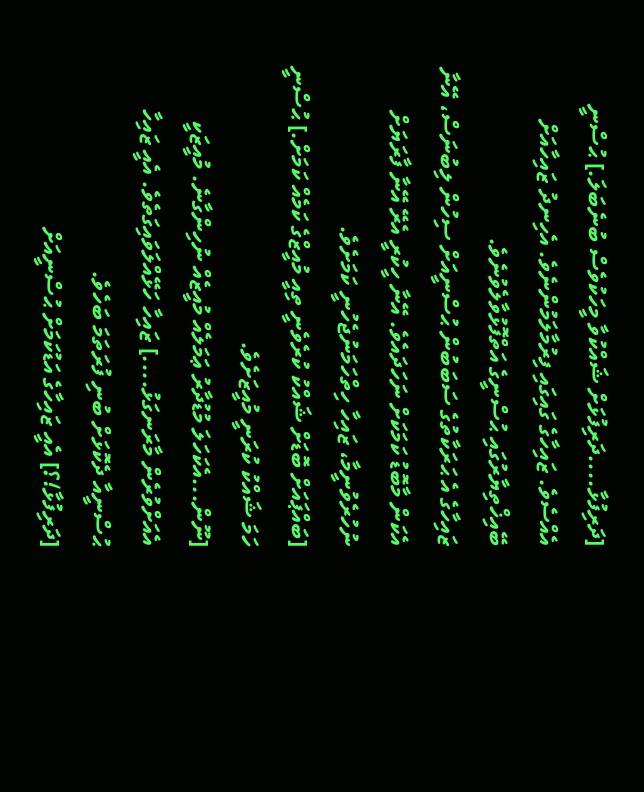[ދަރިފުޅާ....ދަރިފުޅަށް ޝައްކުވާ މީހަކުވެސް ބުނެބަލަ.] ޙުސްނީ އެއްސެވެ. ޒައިހާގެ ގައިގައި ފިރުމާލަމުންނެވެ. އެހިނދު ޒައިހާއަށް ބޭއިޚްތިޔާރުގައި ޙުސްނީގެ އަތްފޮޅުވާލެވުނެވެ.
ޒައިހާގެ އެ ޙަރަކާތުގެ ސަބަބުން ޙުސްނީއަށް ސިހުން ލިބުނަސް، އޭނާ އެކަން މާބޮޑު ކަމަކަށް ނަހަދައެވެ. އޭނާ ހީކުރީ އެރޭ އޭނާ ފާރަޔަށް ނުހުރެވުނީމާ، ޒައިހާ ހިތްހަމަނުޖެހުނީ ކަމަށެވެ.
[ބައްޕައަށް ބޮޑަށް ޝައްކު ކުރެވެނީ ތިއީ މުއީޒްގެ ކަމެއް ކަމަށް.] ޙުސްނީ ހަމަ ޝައްކު ކުރަނީ މުއީޒަށެވެ.
[ނޫން...އެކަހަލަ މުޑުދާރު ޢަމަލެއް މުއީޒެއް ނުހިންގާނެ. މުއީޒަކީ އެއަށްވުރެން މާރަނގަޅު....] ޒައިހާ ހަޅޭއްލަވައިގަތެވެ. އެއީ ޒައިހާ ޙުސްނީއާ ދެކޮޅަށް ބުނި ފުރަތަމަ ބަހެވެ.
[ދަރިފުޅާ!؟] އެއީ ޒައިހާގެ އަޑުކަމަށް ޙުސްނީއަށް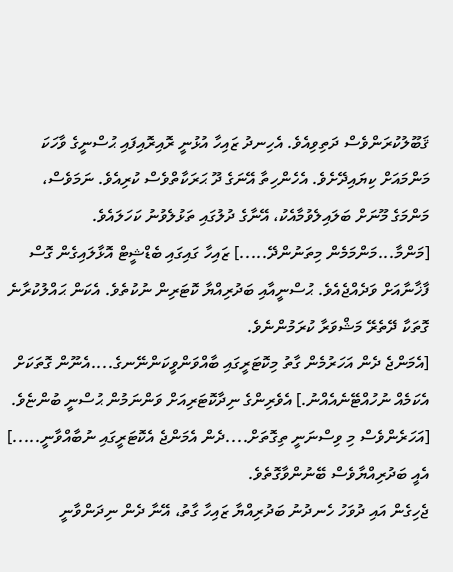ޤަބޫލުކުރަންވެސް ދަތިވިއެވެ. އެހިނދު ޒައިހާ އުޅުނީ ރޮއިރޮއިފައި ޙުސްނީގެ ވާހަކަ މަންމައަށް ކިޔައިދޭށެވެ. އެހެންހިތާ އޭނަގެ ދޫ ޙަރަކާތްވެސް ކުރިއެވެ. ނަމަވެސް، މަންމަގެ މޫނަށް ބަލައިލެވުމާއެކު، އޭނާގެ ދުލުގައި ތަޅުލެވުނު ކަހަލައެވެ.
[މަންމާ...މަންމަމެން މިތަނުންދޭ.....] ޒައިހާ ގައިގައި ބެޑްޝީޓް އޮޅާލައިގެން ގޮސް ފާޚާނާއަށް ވަދެއްޖެއެވެ. ޙުސްނީއާއި ބަދުރިއްޔާ ކޮޓަރިން ނުކުތެވެ. އެކަން ޙައްލުކުރާނެ ގޮތަކާ ދޭތެރޭ މަޝްވަރާ ކުރަމުންނެވެ.
[އެމަންޖެ ދެން އަހަރުމެން ގާތު މިކޮޓަރީގައި ބާއްވަންވީކަންނޭނގެ....އެނޫން ގޮތަކަށް އެކަމެއް ނުހުއްޓޭނެއެއްނު.] އެވެރިންގެ ނިދާކޮޓަރިއަށް ވަންނަމުން ޙުސްނީ ބުންޏެވެ.
[އަހަރެންވެސް މި ވިސްނަނީ ތިގޮތަށް....ދެން އެމަންޖެ އެކޮޓަރީގައި ނުބާއްވާނީ.....] އެއީ ބަދުރިއްޔާވެސް ބޭނުންވާގޮތެވެ.
ޖެހިގެން އައި ދުވަހު ހެނދުނު ބަދުރިއްޔާ ޒައިހާ ގާތު، އޭނާ ދެން ނިދަންވާނީ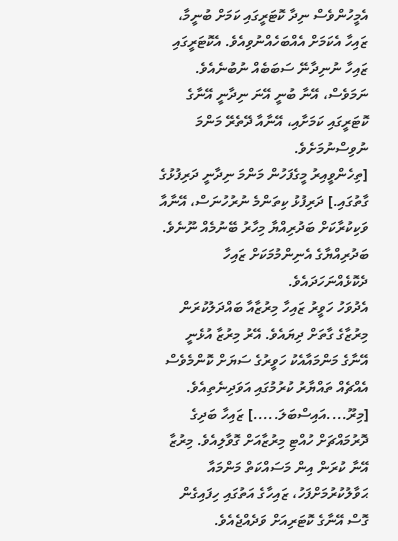އެމީހުންވެސް ނިދާ ކޮޓަރީގައި ކަމަށް ބުނީމާ، ޒައިހާ އެކަމަށް އެއްބަހެއްނުވިއެވެ. އެކޮޓަރީގައި ޒައިހާ ނުނިދާނޭ ސަބަބެއް ނުބުނެއެވެ. ނަމަވެސް، އޭނާ ބުނީ އޭނަ ނިދާނީ އޭނާގެ ކޮޓަރީގައި ކަމަށާއި، އޭނާއާ ދޭތެރޭ މަންމަ ނުވިސްނުމަށެވެ.
[ތިހެންވީއިރު މީގެފަހުން މަންމަ ނިދާނީ ދަރިފުޅުގެ ގާތުގައި.] ދަރިފުޅު ކިތަންމެ ނުރުހުނަސް، އޭނާއާ ވަކިކުރާކަށް ބަދުރިއްޔާ މިހާރު ބޭނުމެއް ނޫނެވެ. ބަދުރިއްޔާގެ އެނިންމުމަކަށް ޒައިހާ ދެކޮޅެއްނަހަދައެވެ.
އެދުވަހު ހަވީރު ޒައިހާ މިރުޒާއާ ބައްދަލުކުރަން މިރުޒާގެ ގާތަށް ދިޔައެވެ. އޭރު މިރުޒާ އުޅެނީ އޭނާގެ މަންމައާއެކު ހަވީރުގެ ސަޔަށް ކޮންމެވެސް އެއްޗެއް ތައްޔާރު ކުރުމުގައި އަވަދިނެތިއެވެ.
[މިރޫ....އައިސްބަލަ.....] ޒައިހާ ބަދިގެ ދޮރުމައްޗަށް ހުއްޓި މިރުޒާއަށް ގޮވާލިއެވެ. މިރުޒާ އޭނާ ކުރަން އިން މަސައްކަތް މަންމައާ ޙަވާލުކުރުމަށްފަހު، ޒައިހާގެ އަތުގައި ހިފައިގެން ގޮސް އޭނާގެ ކޮޓަރިއަށް ވަދެއްޖެއެވެ.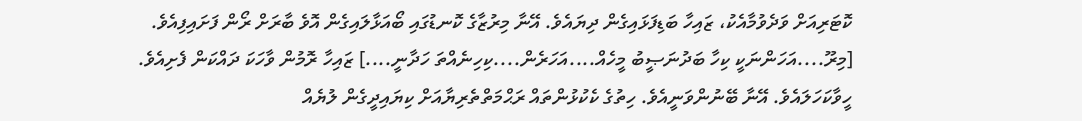ކޮޓަރިއަށް ވަދެވުމާއެކު، ޒައިހާ ބަޑިފަޅައިގެން ދިޔައެވެ. އޭނާ މިރުޒާގެ ކޮނޑުގައި ބޯއަޅާލައިގެން އޮވެ ބާރަށް ރޯން ފަށައިފިއެވެ.
[މިރޫ....އަހަންނަކީ ކިހާ ބަދުނަޞީބު މީހެއް....އަހަރެން....ކިހިނެއްތަ ހަދާނީ....] ޒައިހާ ރޮމުން ވާހަކަ ދައްކަން ފެށިއެވެ. ހީވާކަހަލައެވެ. އޭނާ ބޭނުންވަނީއެވެ. ހިތުގެ ކެކުޅުންތައް ރަޙްމަތްތެރިޔާއަށް ކިޔައިދީގެން ލުޔެއް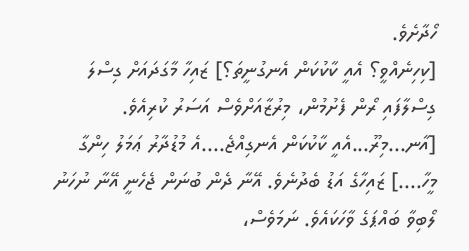ހޯދާށެވެ.
[ކިހިނެއްވީ؟ އެއީ ކާކުކަން އެނގުނީތަ؟] ޒައިހާ މާގަދައަށް ގިސްލަ ގިސްލާފައި ރޯން ފެށުމުން، މިރުޒާއަށްވެސް އަސަރު ކުރިއެވެ.
[އާނ...މިރޫ...އެއީ ކާކުކަން އެނގިއްޖެ....އެ މުޑުދާރު ޢަމަލު ހިންގާ މީހާ....] ޒައިހާގެ އަޑު ބެދުނެވެ. އޭނާ ދެން ބުނަން ޖެހެނީ އޭނާ ނުހަނު ލޯބިވާ ބައްޕަގެ ވާހަކައެވެ. ނަމަވެސް،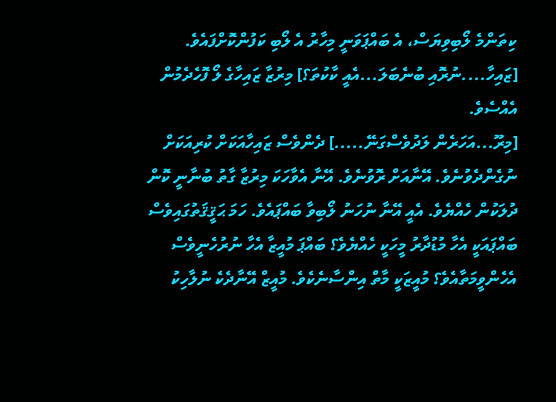ކިތަންމެ ލޯބިވިޔަސް، އެ ބައްޕަވަނީ މިހާރު އެ ލޯބި ކަފުންކޮށްފައެވެ.
[ޒައިހާ....ނުރޮއި ބުނެބަލަ...އެއީ ކާކުތަ؟] މިރުޒާ ޒައިހާގެ ލޯ ފޮހެދެމުން އެއްސެވެ.
[މިރޫ...އަހަރެން ލަދުވެސްގަނޭ.....] ދެންވެސް ޒައިހާއަކަށް ކުރިއަކަށް ނުގެންދެވުނެވެ. އޭނާއަށް ރޮވުނެވެ. އޭނާ އެވާހަކަ މިރުޒާ ގާތު ބުނާނީ ކޮން ދުލަކުން ހެއްޔެވެ. އެއީ އޭނާ ނުހަނު ލޯބިވާ ބައްޕައެވެ. ހަމަ ޙަޤީޤަތުގައިވެސް ބައްޕައަކީ އެހާ މުޑުދާރު މީހަކީ ހެއްޔެވެ؟ ބައްޕަ މުއީޒާ އެހާ ނުރުހެނީވެސް އެހެންވީމަތާއެވެ؟ މުއީޒަކީ މާތް އިންސާނެކެވެ. މުއީޒް އޭނާދެކެ ނުލާހިކު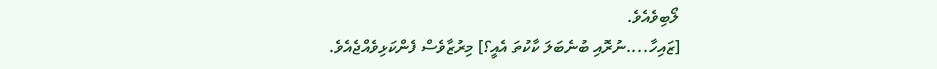ލޯބިވެއެވެ.
[ޒައިހާ....ނުރޮއި ބުނެބަލަ ކާކުތަ އެއީ؟] މިރުޒާވެސް ފެންކަޅިވެއްޖެއެވެ.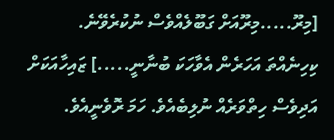[މިރޫ.....މިރޫއަށް ގަބޫލެއްވެސް ނުކުރެވޭނެ. ކިހިނެއްތަ އަހަރެން އެވާހަކަ ބުނާނީ.....] ޒައިހާއަކަށް އަދިވެސް ހިތްވަރެއް ނުލިބެއެވެ. ހަމަ ރޮވެނީއެވެ.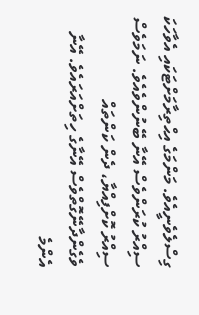ގިސްލެވެނީއެވެ. މަންމަގެ އިޙްތިރާމަށްޓަކައި އެވާހަކަ ސިއްރު ކުރަންވެސް އޭނާ ބޭނުންވެއެވެ. ނަމަވެސް ސިއްރު ކޮށްފިއްޔާ، ދެން ކަންތައް ވެގެންދާނޭގޮތްވެސް އޭނާގެ ހިތަށްއަރައެވެ. އޭނާ އެންމެ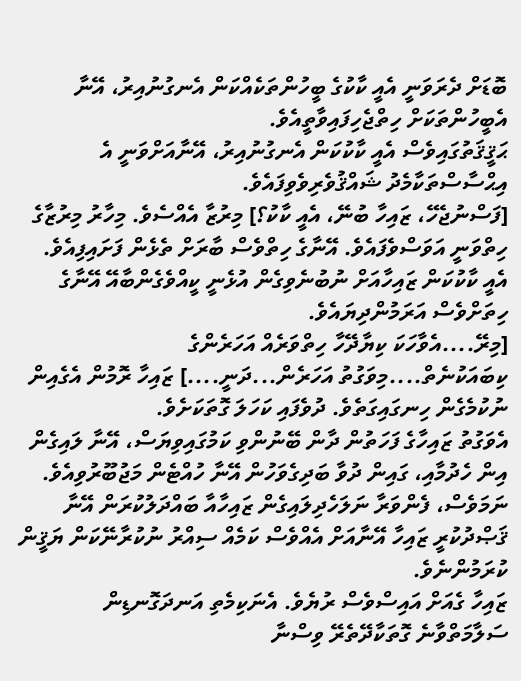ބޮޑަށް ދެރަވަނީ އެއީ ކާކުގެ ބީހުންތަކެއްކަން އެނގުނުއިރު، އޭނާ އެބީހުންތަކަށް ހިތްޖެހިފައިވާތީއެވެ.
ޙަޤީޤަތުގައިވެސް އެއީ ކާކުކަން އެނގުނުއިރު، އޭނާއަށްވަނީ އެ އިޙްސާސްތަކާމެދު ޝައްޤުވެރިވެވިފައެވެ.
[ފަސްނުޖެހޭ، ޒައިހާ ބުނޭ، އެއީ ކާކު؟] މިރުޒާ އެއްސެވެ. މިހާރު މިރުޒާގެ ހިތްވަނީ އަވަސްވެފައެވެ. އޭނާގެ ހިތްވެސް ބާރަށް ތެޅެން ފަށައިފިއެވެ. އެއީ ކާކުކަން ޒައިހާއަށް ނުބުނެވިގެން އުޅެނީ ކީއްވެގެންބާއޭ އޭނާގެ ހިތަށްވެސް އަރަމުންދިޔައެވެ.
[މިރޭ....އެވާހަކަ ކިޔާދޭހާ ހިތްވަރެއް އަހަރެންގެ ކިބައަކުނެތް....މިވަގުތު އަހަރެން...ދަނީ....] ޒައިހާ ރޮމުން އެގެއިން ނުކުމެގެން ހިނގައިގަތެވެ. ދުވެފައި ކަހަލަ ގޮތަކަށެވެ.
އެވަގުތު ޒައިހާގެ ފަހަތުން ދާން ބޭނުންވި ކަމުގައިވިޔަސް، އޭނާ ލައިގެން އިން ހެދުމާއި، ގައިން ދުވާ ބަދިގެވަހުން އޭނާ ހުއްޓެން މަޖުބޫރުވިއެވެ. ނަމަވެސް، ފެންވަރާ ނަލަހެދިލައިގެން ޒައިހާއާ ބައްދަލުކުރަން އޭނާ ޤަޞްދުކުރީ ޒައިހާ އޭނާއަށް އެއްވެސް ކަމެއް ސިއްރު ނުކުރާނޭކަން ޔަޤީން ކުރަމުންނެވެ.
ޒައިހާ ގެއަށް އައިސްވެސް ރުޔެވެ. އެނަކިމެތި އަނދަގޮނޑިން ސަލާމަތްވާނެ ގޮތަކާދޭތެރޭ ވިސްނާ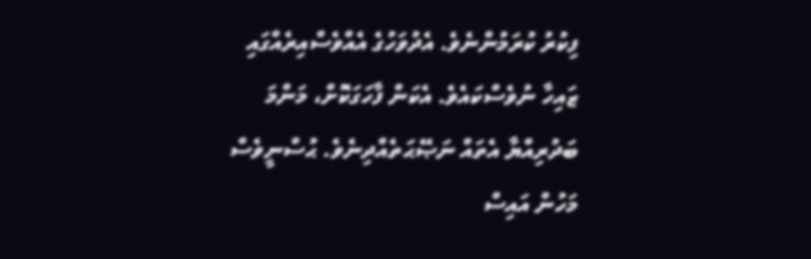ފިކުރު ކުރަމުންނެވެ. އެދުވަހުގެ އެއްވެސްއިރެއްގައި ޒައިހާ ނުވެސްކައެވެ. އެކަން ފާހަގަކޮށް، މަންމަ ބަދުރިއްޔާ އެތައް ނަޞޭޙަތެއްދިނެވެ. ޙުސްނީވެސް މަހުން އައިސް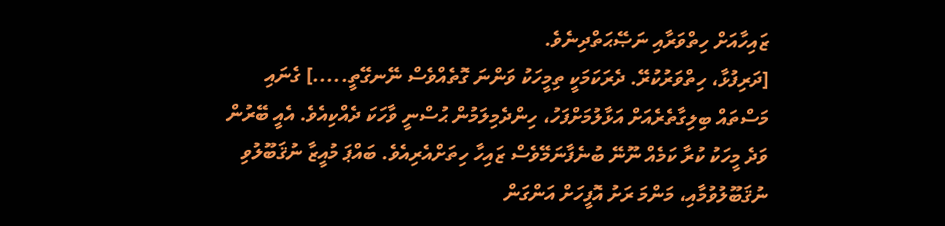ޒައިހާއަށް ހިތްވަރާއި ނަޞޭޙަތްދިނެވެ.
[ދަރިފުޅާ، ހިތްވަރުކުރޭ. ދެރަކަމަކީ ތިމީހަކު ވަންނަ ގޮތެއްވެސް ނޭނގޭތީ.....] ގެނައި މަސްތައް ބިލިގާތެރެއަށް އަޅާލުމަށްފަހު، ހިންދެމިލަމުން ޙުސްނީ ވާހަކަ ދެއްކިއެވެ. އެއީ ބޭރުން ވަދެ މީހަކު ކުރާ ކަމެއް ނޫނޭ ބުނެފާނަމޭވެސް ޒައިހާ ހިތަށްއެރިއެވެ. ބައްޕަ މުއީޒާ ނުޤަބޫލުވި ނުޤަބޫލުވުމާއި، މަންމަ ރަށު އޮފީހަށް އަންގަން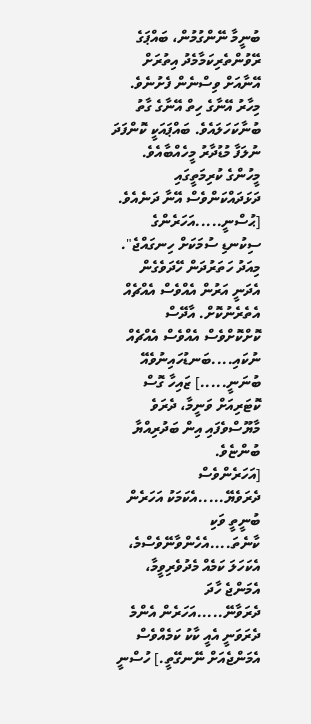ބުނީމާ ނޭންގުމުން، ބައްޕަގެ ރޭވުންތެރިކަމާމެދު އިތުރަށް އޭނާއަށް ވިސްނެން ފެށުނެވެ. މިހާރު އޭނާގެ ހިތް އޭނާގެ ގާތު ބުނާކަހަލައެވެ. ބައްޕައަކީ ކޮންފަދަ ނުލަފާ މުޑުދާރު މީހެއްބާއެވެ. މީހުންގެ ކުރިމަތީގައި ދަޅަދައްކަންވެސް އޭނާ ދަނެއެވެ.
[ޙުސްނީ.....އަހަރެންގެ ސިކުނޑި ސުމަކަށް ހިނގައްޖެ". މިއަދު ހަތަރުދަން ހޭދަވެގެން އެދަނީ އަރުން އެއްވެސް އެއްޗެއް އެތެރެނުކޮށް. އާދޭސް ކޮށްކޮށްވެސް އެއްވެސް އެއްޗެއް ނުކައި....ބަނޑުހައިނުވެއޭ ބުނަނީ.....] ޒައިހާ ގޮސް ކޮޓަރިއަށް ވަނީމާ، ދެރަވެ މާޔޫސްވެފައި އިން ބަދުރިއްޔާ ބުންޏެވެ.
[އަހަރެންވެސް ދެރަވެޔޭ.....އެކަމަކު އަހަރެން ބުނީތީ ވަކި ކާނެތަ....އެހެންވާނޭވެސްމެ، އެކަހަލަ ކަމެއް މެދުވެރިވީމާ، އެމަންޖެ ހާދަ ދެރަވާނޭ.....އަހަރެން އެންމެ ދެރަވަނީ އެއީ ކާކު ކަމެއްވެސް އެމަންޖެއަށް ނޭނގޭތީ.] ހުސްނީ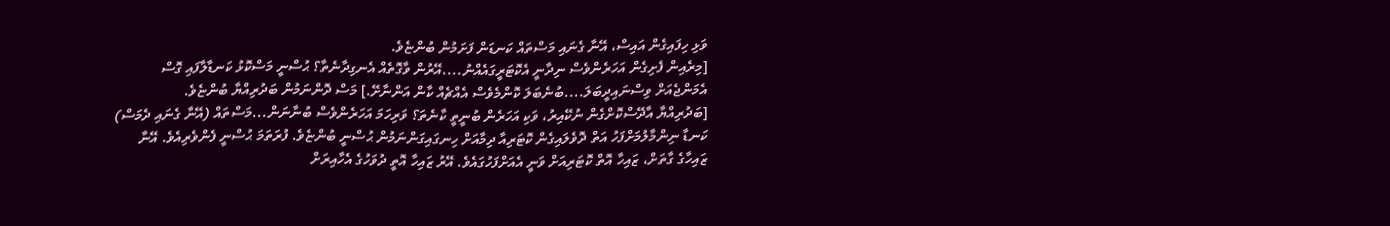ވަޅި ހިފައިގެން އައިސް، އޭނާ ގެނައި މަސްތައް ކަނޑަން ފަށަމުން ބުންޏެވެ.
[މިރެއިން ފެށިގެން އަހަރެންވެސް ނިދާނީ އެކޮޓަރީގައެއްނު....އޭރުން ވާގޮތެއް އެނގިދާނެތާ؟ ޙުސްނީ މަސްކޮޅު ކަނޑާލާފައި ގޮސް އެމަންޖެއަށް ވިސްނައިދީބަލަ....ބުނެބަލަ ކޮންމެވެސް އެއްޗެއް ކާން އަންނާށޭ.] މަސް ދޮންނަމުން ބަދުރިއްޔާ ބުންޏެވެ.
[ބަދުރިއްޔާ އާދޭސްކޮށްގެން ނުކޭއިރު، ވަކި އަހަރެން ބުނީތީ ކާނެތަ؟ ވަރިހަމަ އަހަރެންވެސް ބުނާނަން...މަސްތައް (އޭނާ ގެނައި ދެމަސް) ކަނޑާ ނިންމާލުމަށްފަހު އަތް ދޮވެލައިގެން ކޮޓަރިއާ ދިމާއަށް ހިނގައިގަންނަމުން ޙުސްނީ ބުންޏެވެ. ފުރަތަމަ ޙުސްނީ ފެންވެރިއެވެ. އޭނާ ޒައިހާގެ ގާތަށް، ޒައިހާ އޮތް ކޮޓަރިއަށް ވަނީ އެއަށްފަހުގައެވެ. އޭރު ޒައިހާ އޮތީ ދުވަހުގެ އެހާއިރަށް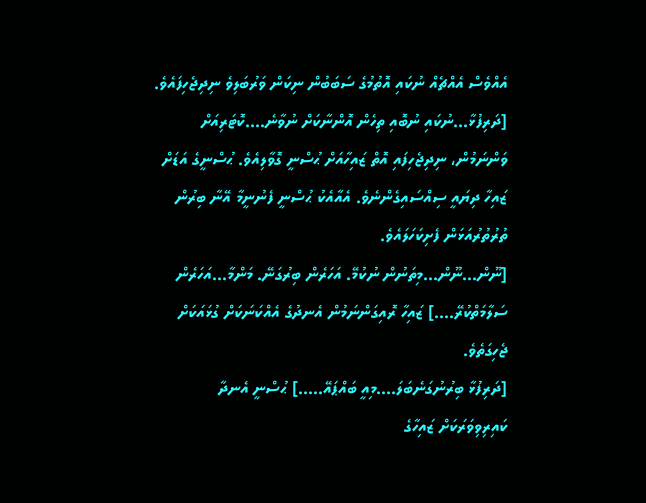އެއްވެސް އެއްޗެއް ނުކައި އޮތުމުގެ ސަބަބުން ނިކަން ވަރުބަލިވެ ނިދިޖެހިފައެވެ.
[ދަރިފުޅާ...ނުކައި ނުބޮއި ތިހެން އޮންނާކަށް ނުވާނެ....ކޮޓަރިއަށް ވަންނަމުން، ނިދިޖެހިފައި އޮތް ޒައިހާއަށް ޙުސްނީ ގޮވާލިއެވެ. ޙުސްނީގެ އަޑަށް ޒައިހާ ދިޔައީ ސިއްސައިގެންނެވެ. އެއާއެކު ޙުސްނީ ފެނުނީމާ އޭނާ ބިރުން ތުރުތުރުއަޅަން ފެށިކަހަލައެވެ.
[ނޫން...ނޫން...މިތަނުން ނުކުމޭ. އަހަރެން ބިރުގަނޭ. މަންމާ...އަހަރެން ސަލާމަތްކުރޭ....] ޒައިހާ ރޮއިގަންނަމުން އެނދުގެ އެއްކަނަކަށް ގުޅައަކަށް ޖެހިގަތެވެ.
[ދަރިފުޅާ ބިރުނުގަނެބަލަ....މިއީ ބައްޕައޭ.....] ޙުސްނީ އެނދާ ކައިރިވިވަރަކަށް ޒައިހާގެ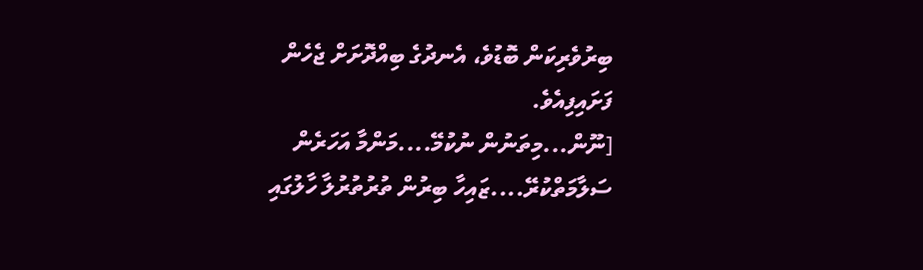ބިރުވެރިކަން ބޮޑުވެ، އެނދުގެ ބިއްދޮށަށް ޖެހެން ފަށައިފިއެވެ.
[ނޫން...މިތަނުން ނުކުމޭ....މަންމާ އަހަރެން ސަލާމަތްކުރޭ....ޒައިހާ ބިރުން ތުރުތުރުލާ ހާލުގައި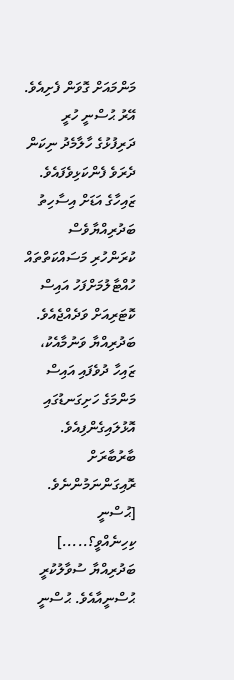މަންމައަށް ގޮވަން ފެށިއެވެ. އޭރު ޙުސްނީ ހުރީ ދަރިފުޅުގެ ހާލާމެދު ނިކަން ދެރަވެ ފެންކަޅިވެފައެވެ. ޒައިހާގެ އަޑަށް އިސާހިތު ބަދުރިއްޔާވެސް ކުރަންހުރި މަސައްކަތްތައް ހުއްޓާލުމަށްފަހު އައިސް ކޮޓަރިއަށް ވަދެއްޖެއެވެ.
ބަދުރިއްޔާ ވަނުމާއެކު، ޒައިހާ ދުވެފައި އައިސް މަންމަގެ ހަށިގަނޑުގައި އޮޅުލައިގެންފިއެވެ. ބާރުބާރަށް ރޮއިގަންނަމުންނެވެ.
[ޙުސްނީ ކިހިނެއްވީ؟.....] ބަދުރިއްޔާ ސުވާލުކުރީ ޙުސްނީއާއެވެ. ޙުސްނީ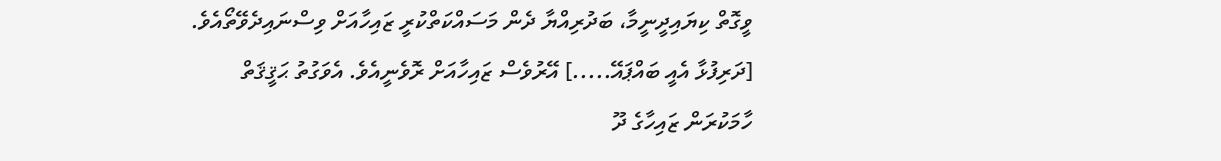ވީގޮތް ކިޔައިދީނީމާ، ބަދުރިއްޔާ ދެން މަސައްކަތްކުރީ ޒައިހާއަށް ވިސްނައިދެވޭތޯއެވެ.
[ދަރިފުޅާ އެއީ ބައްޕައޭ.....] އޭރުވެސް ޒައިހާއަށް ރޮވެނީއެވެ. އެވަގުތު ޙަޤީޤަތް ހާމަކުރަން ޒައިހާގެ ދޫ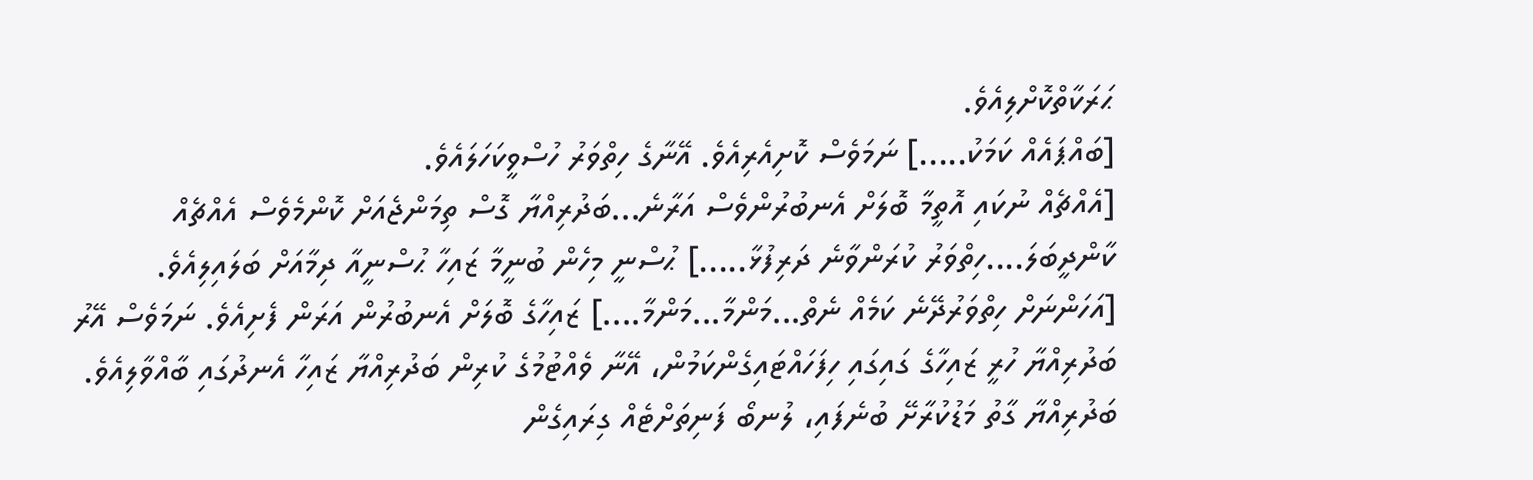ޙަރަކާތްކޮށްލިއެވެ.
[ބައްޕައެއް ކަމަކު.....] ނަމަވެސް ކޮށިއެރިއެވެ. އޭނާގެ ހިތްވަރު ހުސްވީކަހަލައެވެ.
[އެއްޗެއް ނުކައި އޮތީމާ ބޮލަށް އެނބުރުންވެސް އަރާނެ...ބަދުރިއްޔާ ގޮސް ތިމަންޖެއަށް ކޮންމެވެސް އެއްޗެއް ކާންދީބަލަ....ހިތްވަރު ކުރަންވާނެ ދަރިފުޅާ.....] ޙުސްނީ މިހެން ބުނީމާ ޒައިހާ ޙުސްނީއާ ދިމާއަށް ބަލައިލިއެވެ.
[އަހަންނަށް ހިތްވަރުދޭނެ ކަމެއް ނެތް...މަންމާ...މަންމާ....] ޒައިހާގެ ބޮލަށް އެނބުރުން އަރަން ފެށިއެވެ. ނަމަވެސް އޭރު ބަދުރިއްޔާ ހުރީ ޒައިހާގެ ގައިގައި ހިފަހައްޓައިގެންކަމުން، އޭނާ ވެއްޓުމުގެ ކުރިން ބަދުރިއްޔާ ޒައިހާ އެނދުގައި ބާއްވާލިއެވެ.
ބަދުރިއްޔާ ގާތު މަޑުކުރާށޭ ބުނެފައި، ލުނބޯ ފަނިތަށްޓެއް ގިރައިގެން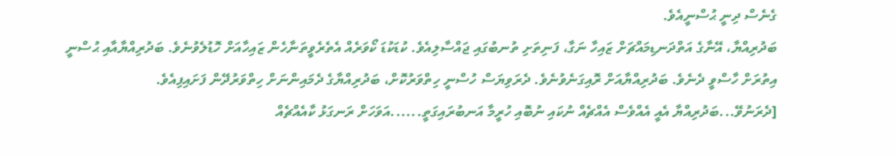ގެނެސް ދިނީ ޙުސްނީއެވެ.
ބަދުރިއްޔާ، އޭނާގެ އަތްދަނޑިމައްޗަށް ޒައިހާ ނަގާ، ފަނިތަށި ތުނބުގައި ޖައްސާލިއެވެ. ކުޑަކުޑަ ކޯވަރެއް އެތެރެވީތަނާހެން ޒައިހާއަށް ހޮޑުލެވުނެވެ. ބަދުރިއްޔާއާއި ޙުސްނީ އިތުރަށް ހާސްވީ ދެނެވެ. ބަދުރިއްޔާއަށް ރޮއިގަނެވުނެވެ. ދެރަވިޔަސް ހުސްނީ ހިތްވަރުކޮށް، ބަދުރިއްޔާގެ ދެމައިންނަށް ހިތްވަރުދޭން ފަށައިފިއެވެ.
[ދެރަނުވޭ...ބަދުރިއްޔާ އެއީ އެއްވެސް އެއްޗެއް ނުކައި ނުބޮއި ހުރީމާ އަނބުރައިގަތީ......އަވަހަށް ރަނގަޅު ކާއެއްޗެއް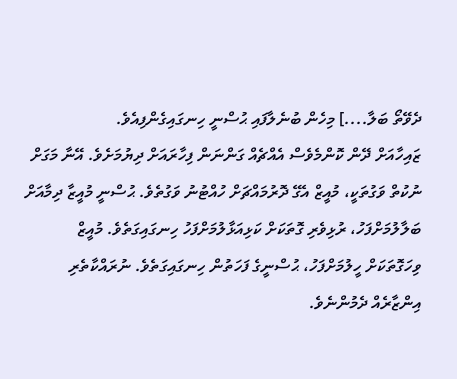ދެވޭތޯ ބަލާ....] މިހެން ބުނެލާފައި ޙުސްނީ ހިނގައިގެންފިއެވެ.
ޒައިހާއަށް ދޭން ކޮންމެވެސް އެއްޗެއް ގަންނަން ފިހާރައަށް ދިޔުމަށެވެ. އޭނާ މަގަށް ނުކުތް ވަގުތަކީ، މުއީޒް އެގޭ ދޮރުމައްޗަށް ހުއްޓުނު ވަގުތެވެ. ޙުސްނީ މުއީޒާ ދިމާއަށް ބަލާލުމަށްފަހު، ރުޅިވެރި ގޮތަކަށް ކަޅިއަޅާލުމަށްފަހު ހިނގައިގަތެވެ. މުއީޒް ވިހަގޮތަކަށް ހީލުމަށްފަހު، ޙުސްނީގެ ފަހަތުން ހިނގައިގަތެވެ. ނުރައްކާތެރި އިންޒާރެއް ދެމުންނެވެ.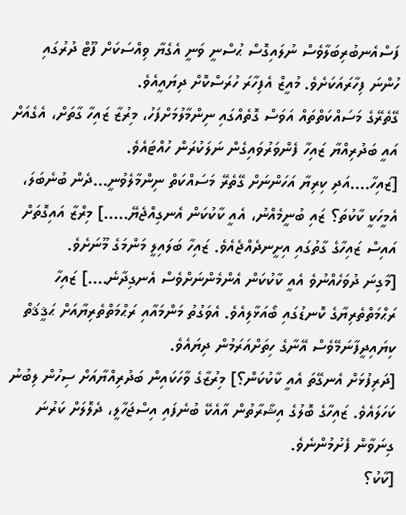ފަސްއެނބުރިބަލާވެސް ނުލައިގޮސް ޙުސްނީ ވަނީ އެގެޔާ ވިއްސަކަށް ފޫޓް ދުރުގައި ހުންނަ ފިހާރައަކަށެވެ. މުއީޒް އެފިހާރަ ހުރަސްކޮށް ދިޔައީއެވެ.
ގޭތެރޭގެ މަސައްކަތްތައް އަވަސް ގޮތެއްގައި ނިންމާލުމަށްފަހު، މިރުޒާ ޒައިހާ ގާތަށް، އެގެއަށް އައީ ބަދުރިއްޔާ ޒައިހާ ފެންވަރުވައިގެން ނަލަކުރަން ހުއްޓައެވެ.
[ޒައިހާ....އަދި ކިރިޔާ އަހަންނަށް ގޭތެރޭ މަސައްކަތް ނިންމާލެވުނީ...ދެން ބުނެބަލަ، އެމީހަކީ ކާކުތަ؟ ޒައި ބުނީމެއްނު، އެއީ ކާކުކަން އެނގިއްޖެޔޭ.....] މިރްޒާ އައިގޮތަށް އައިސް ޒައިހާގެ ގާތުގައި އިށީނދެއްޖެއެވެ. ޒައިހާ ބަލައިލީ މަންމަގެ މޫނަށެވެ.
[މާގިނަ ދުވަހެއްނުވެ އެއީ ކާކުކަން އެންމެންނަށްވެސް އެނގިދާނެ....] ޒައިހާ ރަޙްމަތްތެރިޔާގެ ކޮނޑުގައި ބޯއަޅާލިއެވެ. އެވަގުތު މަންމައާއި ރަޙްމަތްތެރިޔާއަށް ޙަޤީޤަތް ކިޔައިދީފާނަމޭވެސް އޭނާގެ ހިތަށްއަރަމުން ދިޔައެވެ.
[ދަރިފުޅަށް އެނގޭތަ އެއީ ކާކުކަން؟] މިރުޒާގެ ވާހަކައިން ބަދުރިއްޔާއަށް ސިހުން ލިބުނު ކަހަލައެވެ. ޒައިހާގެ ބޮލުގެ އިޝާރާތުން އާއެކޭ ބުނެފައި އިސްޖަހާލީ، ދެލޮލަށް ކަރުނަ ގިނަވާން ފެށުމުންނެވެ.
[ކާކު؟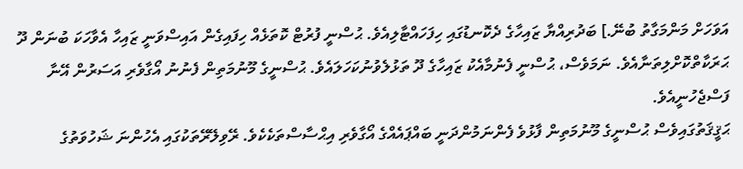އަވަހަށް މަންމަގާތު ބުނޭ.] ބަދުރިއްޔާ ޒައިހާގެ ދެކޮނޑުގައި ހިފަހައްޓާލިއެވެ. ޙުސްނީ ފުރުޓް ކޮތަޅެއް ހިފައިގެން އައިސްވަނީ ޒައިހާ އެވާހަކަ ބުނަން ދޫ ޙަރަކާތްކޮށްލިތަނާއެވެ. ނަމަވެސް، ޙުސްނީ ފެނުމާއެކު ޒައިހާގެ ދޫ ތަޅުލެވުނުކަހަލައެވެ. ޙުސްނީގެ މޫނުމަތިން ފެނުނު އޯގާވެރި އަސަރުން އޭނާ ފަސްޖެހުނީއެވެ.
ޙަޤީޤަތުގައިވެސް ޙުސްނީގެ މޫނުމަތިން ފާޅުވެ ފެންނަމުންދަނީ ބައްޕައެއްގެ އޯގާވެރި އިޙްސާސްތަކެކެވެ. ރޭވިލޭރޭތަކުގައި އެހުންނަ ޝަހުވަތުގެ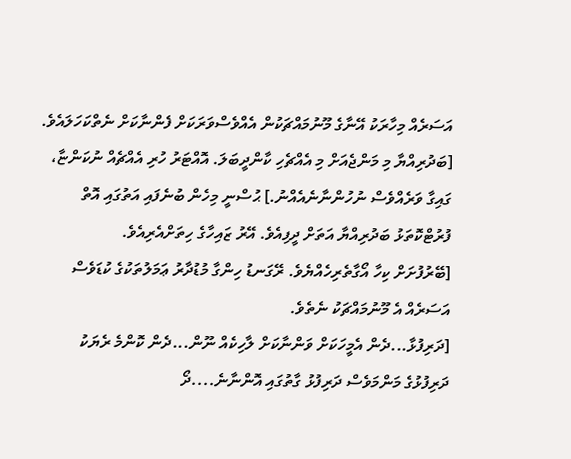އަސަރެއް މިހާރަކު އޭނާގެ މޫނުމައްޗަކުން އެއްވެސްވަރަކަށް ފެންނާކަށް ނެތްކަހަލައެވެ.
[ބަދުރިއްޔާ މި މަންޖެއަށް މި އެއްޗެހި ކާންދީބަލަ. އޮއްޓަރު ހުރި އެއްޗެއް ނުކަންޏާ، ގައިގާ ވަރެއްވެސް ނުހުންނާނެއެއްނު.] ޙުސްނީ މިހެން ބުނެފައި އަތުގައި އޮތް ފުރުޓްކޮތަޅު ބަދުރިއްޔާ އަތަށް ދީފިއެވެ. އޭރު ޒައިހާގެ ހިތަށްއެރިއެވެ.
[ބޭރުފުށަށް ކިހާ އޯގާތެރިހެއްޔެވެ. ރޭގަނޑު ހިންގާ މުޑުދާރު ޢަމަލުތަކުގެ ކުޑަވެސް އަސަރެއް އެ މޫނުމައްޗަކު ނެތެވެ.
[ދަރިފުޅާ...ދެން އެމީހަކަށް ވަންނާކަށް ލާހިކެއް ނޫން...ދެން ކޮންމެ ރެޔަކު ދަރިފުޅުގެ މަންމަވެސް ދަރިފުޅު ގާތުގައި އޮންނާނެ....ދޯ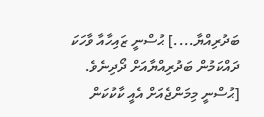ބަދުރިއްޔާ....] ޙުސްނީ ޒައިހާއާ ވާހަކަ ދައްކަމުން ބަދުރިއްޔާއަށް ދޯދިނެވެ.
[ޙުސްނީ މިމަންޖެއަށް އެއީ ކާކުކަން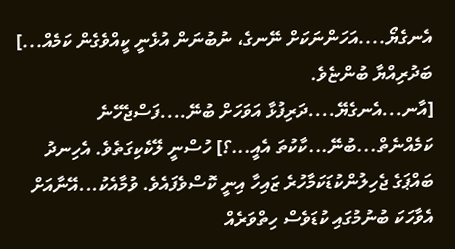އެނގެޔޯ....އަހަންނަކަށް ނޭނގެ، ނުބުނަން އުޅެނީ ކީއްވެގެން ކަމެއް...] ބަދުރިއްޔާ ބުންޏެވެ.
[އާނ...އެނގެޔޭ....ދަރިފުޅާ އަވަހަށް ބުނޭ....ފަސްޖެހޭނެ ކަމެއްނެތް...ބުނޭ...ކާކުތަ އެއީ...؟] ހުސްނީ ލޭކެކިގަތެވެ. އެހިނދު ބައްޕަގެ ޖެހިލުންކުޑަކަމާހުރެ ޒައިހާ އިނީ ކޮސްވެފައެވެ. ވުމާއެކު...އޭނާއަށް އެވާހަކަ ބުނުމުގައި ކުޑަވެސް ހިތްވަރެއް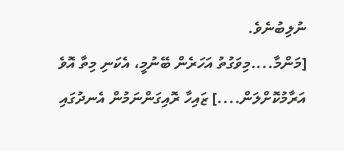ނުލިބުނެވެ.
[މަންމާ....މިވަގުތު އަހަރެން ބޭނުމީ، އެކަނި މިތާ އޮވެ އަރާމުކޮށްލަން....] ޒައިހާ ރޮއިގަންނަމުން އެނދުގައި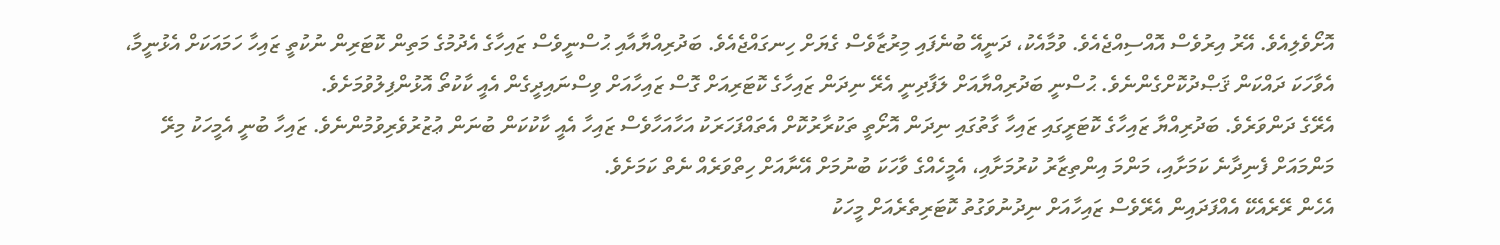އޮށޯވެލިއެވެ. އޭރު އިރުވެސް އޮއްސިއްޖެއެވެ. ވުމާއެކު، ދަނީއޭ ބުނެފައި މިރުޒާވެސް ގެޔަށް ހިނގައްޖެއެވެ. ބަދުރިއްޔާއާއި ޙުސްނީވެސް ޒައިހާގެ އެދުމުގެ މަތިން ކޮޓަރިން ނުކުތީ ޒައިހާ ހަމައަކަށް އެޅުނީމާ، އެވާހަކަ ދައްކަން ޤަޞްދުކޮށްގެންނެވެ. ޙުސްނީ ބަދުރިއްޔާއަށް ލަފާދިނީ އެރޭ ނިދަން ޒައިހާގެ ކޮޓަރިއަށް ގޮސް ޒައިހާއަށް ވިސްނައިދީގެން އެއީ ކާކުތޯ އޮޅުންފިލުވުމަށެވެ.
އެރޭގެ ދަންވަރެވެ. ބަދުރިއްޔާ ޒައިހާގެ ކޮޓަރީގައި ޒައިހާ ގާތުގައި ނިދަން އޮށޯތީ ތަކުރާރުކޮށް އެތައްފަހަރަކު އަހާއަހާވެސް ޒައިހާ އެއީ ކާކުކަން ބުނަން ޢުޒުރުވެރިވުމުންނެވެ. ޒައިހާ ބުނީ އެމީހަކު މިރޭ މަންމައަށް ފެނިދާނެ ކަމަށާއި، މަންމަ އިންތިޒާރު ކުރުމަށާއި، އެމީހެއްގެ ވާހަކަ ބުނުމަށް އޭނާއަށް ހިތްވަރެއް ނެތް ކަމަށެވެ.
އެހެން ރޭރެއެކޭ އެއްފަދައިން އެރޭވެސް ޒައިހާއަށް ނިދުނުވަގުތު ކޮޓަރިތެރެއަށް މީހަކު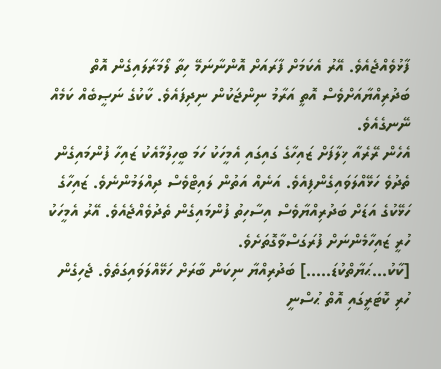ފާޅުވެއްޖެއެވެ. އޭރު އެކަމަށް ފާރައަށް އޮންނާނަމޭ ހިތާ ލޯމަރާލައިގެން އޮތް ބަދުރިއްޔާއަށްވެސް އޮތީ އަރާމު ނިންޖަކުން ނިދިފައެވެ. ކާކުގެ ނަޞީބެއް ކަމެއް ނޭނގެއެވެ.
އެހެން ރޭރެއާ ޚިލާފަށް ޒައިހާގެ ގައިގައި އެމީހަކު ހަމަ ބީހިލުމާއެކު ޒައިހާ ފުންމައިގެން ތެދުވެ ހަޅޭއްލަވައިގެންފިއެވެ. އަނެއް އަތުން ލައިޓްވެސް ދިއްލަމުންނެވެ. ޒައިހާގެ ހަޅޭކުގެ އަޑަށް ބަދުރިއްޔާވެސް އިސާހިތު ފުންމައިގެން ތެދުވެއްޖެއެވެ. އޭރު އެމީހަކު ހުރީ ޒައިހާމެންނަށް ފުރަގަސްވާގޮތަށެވެ.
[ކާކު...ޙަޔާތްކުޑަ.....] ބަދުރިއްޔާ ނިކަން ބާރަށް ހަޅޭއްލަވައިގަތެވެ. ޖެހިގެން ހުރި ކޮޓަރީގައި އޮތް ޙުސްނީ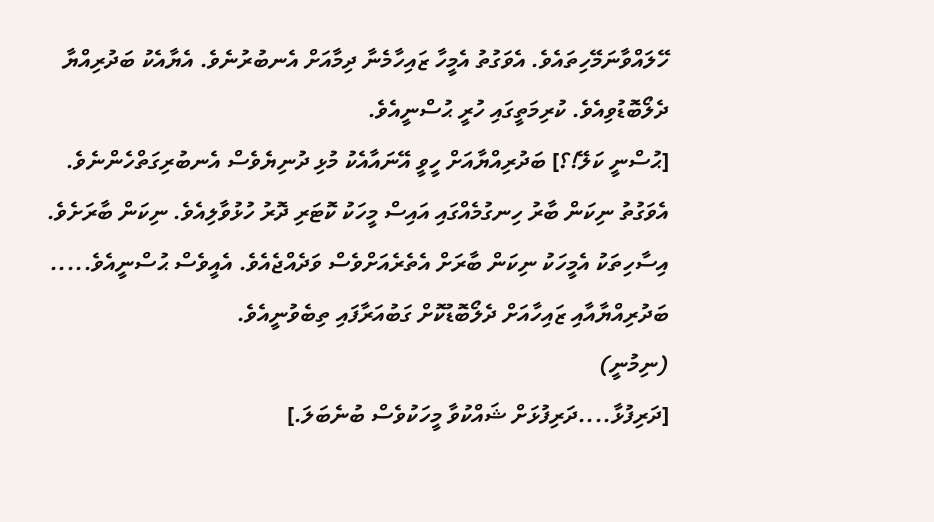ހޭލައްވާނަމޭހިތައެވެ. އެވަގުތު އެމީހާ ޒައިހާމެނާ ދިމާއަށް އެނބުރުނެވެ. އެޔާއެކު ބަދުރިއްޔާ ދެލޯބޮޑުވިއެވެ. ކުރިމަތީގައި ހުރީ ޙުސްނީއެވެ.
[ޙުސްނީ ކަލޭ!؟] ބަދުރިއްޔާއަށް ހީވީ އޭނައާއެކު މުޅި ދުނިޔެވެސް އެނބުރިގަތްހެންނެވެ. އެވަގުތު ނިކަން ބާރު ހިނގުމެއްގައި އައިސް މީހަކު ކޮޓަރި ދޮރު ހުޅުވާލިއެވެ. ނިކަން ބާރަށެވެ. އިސާހިތަކު އެމީހަކު ނިކަން ބާރަށް އެތެރެއަށްވެސް ވަދެއްޖެއެވެ. އެއީވެސް ޙުސްނީއެވެ.....
ބަދުރިއްޔާއާއި ޒައިހާއަށް ދެލޯބޮޑުކޮށް ގަބުއަރާފައި ތިބެވުނީއެވެ.
(ނިމުނީ)
[ދަރިފުޅާ....ދަރިފުޅަށް ޝައްކުވާ މީހަކުވެސް ބުނެބަލަ.]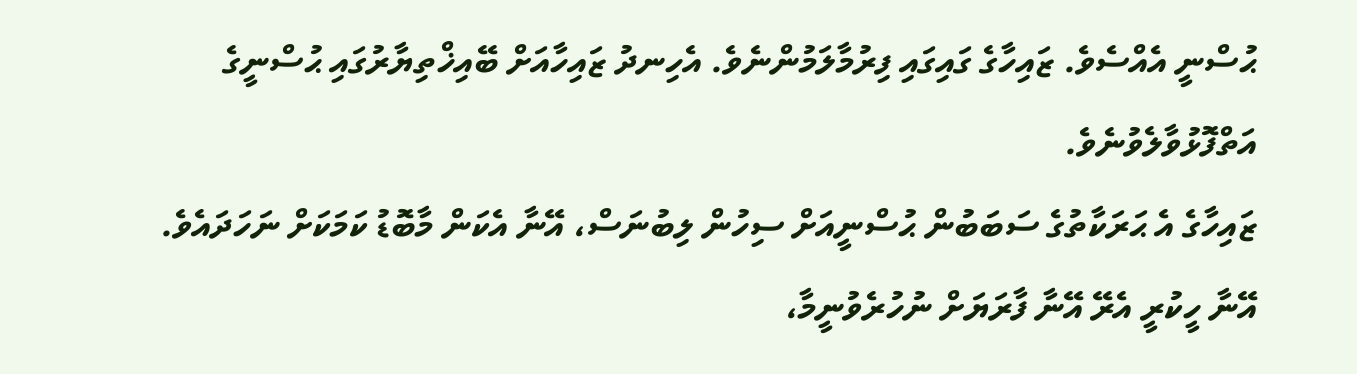ޙުސްނީ އެއްސެވެ. ޒައިހާގެ ގައިގައި ފިރުމާލަމުންނެވެ. އެހިނދު ޒައިހާއަށް ބޭއިޚްތިޔާރުގައި ޙުސްނީގެ އަތްފޮޅުވާލެވުނެވެ.
ޒައިހާގެ އެ ޙަރަކާތުގެ ސަބަބުން ޙުސްނީއަށް ސިހުން ލިބުނަސް، އޭނާ އެކަން މާބޮޑު ކަމަކަށް ނަހަދައެވެ. އޭނާ ހީކުރީ އެރޭ އޭނާ ފާރަޔަށް ނުހުރެވުނީމާ،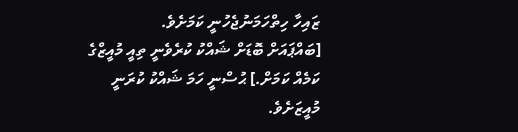ޒައިހާ ހިތްހަމަނުޖެހުނީ ކަމަށެވެ.
[ބައްޕައަށް ބޮޑަށް ޝައްކު ކުރެވެނީ ތިއީ މުއީޒްގެ ކަމެއް ކަމަށް.] ޙުސްނީ ހަމަ ޝައްކު ކުރަނީ މުއީޒަށެވެ.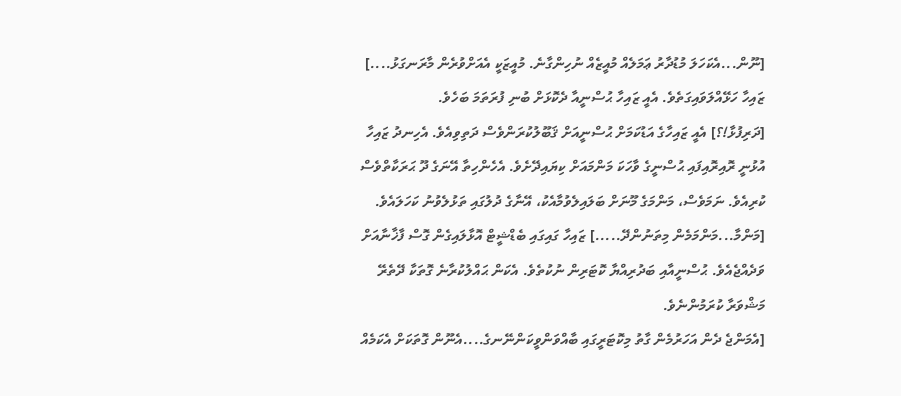[ނޫން...އެކަހަލަ މުޑުދާރު ޢަމަލެއް މުއީޒެއް ނުހިންގާނެ. މުއީޒަކީ އެއަށްވުރެން މާރަނގަޅު....] ޒައިހާ ހަޅޭއްލަވައިގަތެވެ. އެއީ ޒައިހާ ޙުސްނީއާ ދެކޮޅަށް ބުނި ފުރަތަމަ ބަހެވެ.
[ދަރިފުޅާ!؟] އެއީ ޒައިހާގެ އަޑުކަމަށް ޙުސްނީއަށް ޤަބޫލުކުރަންވެސް ދަތިވިއެވެ. އެހިނދު ޒައިހާ އުޅުނީ ރޮއިރޮއިފައި ޙުސްނީގެ ވާހަކަ މަންމައަށް ކިޔައިދޭށެވެ. އެހެންހިތާ އޭނަގެ ދޫ ޙަރަކާތްވެސް ކުރިއެވެ. ނަމަވެސް، މަންމަގެ މޫނަށް ބަލައިލެވުމާއެކު، އޭނާގެ ދުލުގައި ތަޅުލެވުނު ކަހަލައެވެ.
[މަންމާ...މަންމަމެން މިތަނުންދޭ.....] ޒައިހާ ގައިގައި ބެޑްޝީޓް އޮޅާލައިގެން ގޮސް ފާޚާނާއަށް ވަދެއްޖެއެވެ. ޙުސްނީއާއި ބަދުރިއްޔާ ކޮޓަރިން ނުކުތެވެ. އެކަން ޙައްލުކުރާނެ ގޮތަކާ ދޭތެރޭ މަޝްވަރާ ކުރަމުންނެވެ.
[އެމަންޖެ ދެން އަހަރުމެން ގާތު މިކޮޓަރީގައި ބާއްވަންވީކަންނޭނގެ....އެނޫން ގޮތަކަށް އެކަމެއް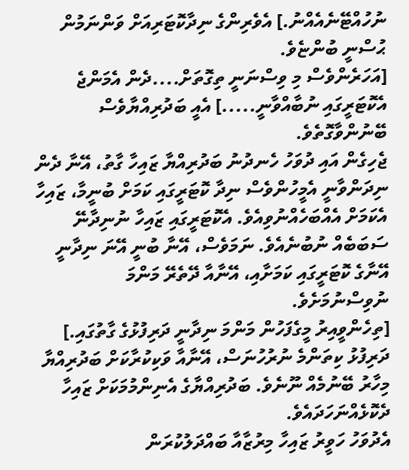ނުހުއްޓޭނެއެއްނު.] އެވެރިންގެ ނިދާކޮޓަރިއަށް ވަންނަމުން ޙުސްނީ ބުންޏެވެ.
[އަހަރެންވެސް މި ވިސްނަނީ ތިގޮތަށް....ދެން އެމަންޖެ އެކޮޓަރީގައި ނުބާއްވާނީ.....] އެއީ ބަދުރިއްޔާވެސް ބޭނުންވާގޮތެވެ.
ޖެހިގެން އައި ދުވަހު ހެނދުނު ބަދުރިއްޔާ ޒައިހާ ގާތު، އޭނާ ދެން ނިދަންވާނީ އެމީހުންވެސް ނިދާ ކޮޓަރީގައި ކަމަށް ބުނީމާ، ޒައިހާ އެކަމަށް އެއްބަހެއްނުވިއެވެ. އެކޮޓަރީގައި ޒައިހާ ނުނިދާނޭ ސަބަބެއް ނުބުނެއެވެ. ނަމަވެސް، އޭނާ ބުނީ އޭނަ ނިދާނީ އޭނާގެ ކޮޓަރީގައި ކަމަށާއި، އޭނާއާ ދޭތެރޭ މަންމަ ނުވިސްނުމަށެވެ.
[ތިހެންވީއިރު މީގެފަހުން މަންމަ ނިދާނީ ދަރިފުޅުގެ ގާތުގައި.] ދަރިފުޅު ކިތަންމެ ނުރުހުނަސް، އޭނާއާ ވަކިކުރާކަށް ބަދުރިއްޔާ މިހާރު ބޭނުމެއް ނޫނެވެ. ބަދުރިއްޔާގެ އެނިންމުމަކަށް ޒައިހާ ދެކޮޅެއްނަހަދައެވެ.
އެދުވަހު ހަވީރު ޒައިހާ މިރުޒާއާ ބައްދަލުކުރަން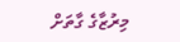މިރުޒާގެ ގާތަށް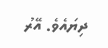ދިޔައެވެ. އޭރު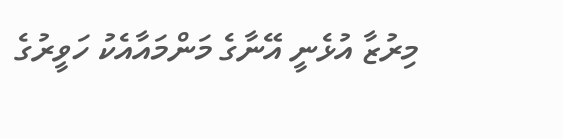މިރުޒާ އުޅެނީ އޭނާގެ މަންމައާއެކު ހަވީރުގެ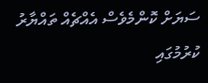ސަޔަށް ކޮންމެވެސް އެއްޗެއް ތައްޔާރު ކުރުމުގައި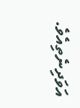އަވަދިނެތިއެވެ.